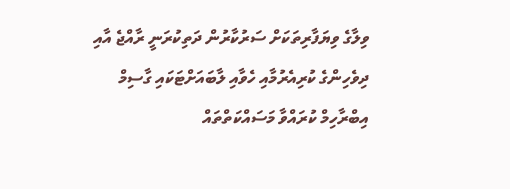ވިލާގެ ވިޔަފާރިތަކަށް ސަރުކާރުން ދަތިކުރަނީ ރާއްޖެ އާއި ދިވެހިންގެ ކުރިއެރުމާއި ހެވާއި ލާބައަށްޓަކައި ގާސިމް އިބްރާހިމް ކުރައްވާ މަސައްކަތްތައް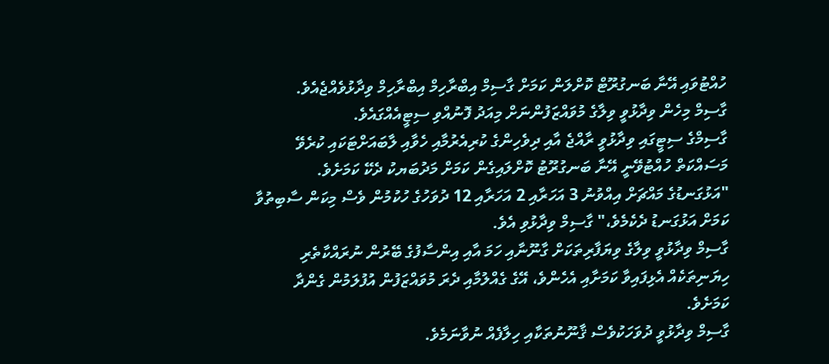ހުއްޓުވައި އޭނާ ބަނގުރޫޓް ކޮށްލަން ކަމަށް ގާސިމް އިބްރާހިމް އިބްރާހިމް ވިދާޅުވެއްޖެއެވެ.
ގާސިމް މިހެން ވިދާޅުވީ ވިލާގެ މުވައްޒަފުންނަށް މިއަދު ފޮނުއްވި ސިޓީއެއްގައެވެ.
ގާސިމްގެ ސިޓީގައި ވިދާޅުވީ ރާއްޖެ އާއި ދިވެހިންގެ ކުރިއެރުމާއި ހެވާއި ލާބައަށްޓަކައި ކުރެވޭ މަސައްކަތް ހުއްޓުވޭނީ އޭނާ ބަނގުރޫޓު ކޮށްލައިގެން ކަމަށް މަދުބަޔކު ދެކޭ ކަމަށެވެ.
"އަޅުގަނޑުގެ މައްޗަށް އިއްވުނު 3 އަހަރާއި 2 އަހަރާއި 12 ދުވަހުގެ ހުކުމުން ވެސް މިކަން ސާބިތުވާ ކަމަށް އަޅުގަނޑު ދެކެމެވެ،" ގާސިމް ވިދާޅުވި އެވެ.
ގާސިމް ވިދާޅުވީ ވިލާގެ ވިޔަފާރިތަކަށް ގާނޫނާއި ހަމަ އާއި އިންސާފުގެ ބޭރުން ނުރައްކާތެރި ހިޔަނިތަކެއް އެޅިފައިވާ ކަމަށާއި އެހެންވެ، އޭގެ ގެއްލުމާއި ދެރަ މުވައްޒަފުން އުފުލަމުން ގެންދާ ކަމަށެވެ.
ގާސިމް ވިދާޅުވީ ދުވަހަކުވެސް ޤާނޫނުތަކާއި ހިލާފެއް ނުވާނަމެވެ.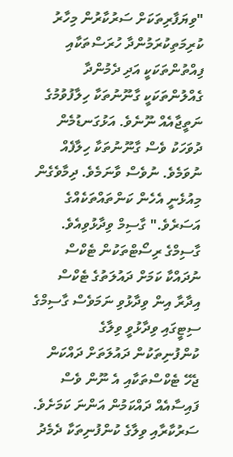"ވިޔަފާރިތަކަށް ސަރުކާރުން މިހާރު ކުރިމަތިކުރަމުންދާ ހުރަސްތަކާއި ފިއްތުންތަކަކީ އަދި ދެމުންދާ ގެއްލުންތަކަކީ ގާނޫނުތަކާ ހިލާފުވުމުގެ ނަތީޖާއެއް ނޫނެވެ. އަޅުގަނޑުމެން ދުވަހަކު ވެސް ގާނޫނުތަކާ ހިލާފެއް ނުވަމެވެ. ނުވެސް ވާނަމެވެ. ދިމާވެގެން މިއުޅެނީ އެހެން ކަންތައްތަކެއްގެ އަސަރެވެ." ގާސިމް ވިދާޅުވިއެވެ.
ގާސިމްގެ ރިސޯޓްތަކުން ޓެކްސް ނުދައްކާ ކަމަށް ދައުލަތުގެ ޓެކްސް އިދާރާ އިން ވިދާޅުވި ނަމަވެސް ގާސިމްގެ ސިޓީގައި ވިދާޅުވީ ވިލާގެ ކުންފުނިތަކުން ދައުލަތަށް ދައްކަން ޖެހޭ ޓެކްސްތަކާއި އެ ނޫން ވެސް ފައިސާއެއް ދައްކަމުން އަންނަ ކަމަށެވެ. ސަރުކާރާއި ވިލާގެ ކުންފުނިތަކާ ދެމެދު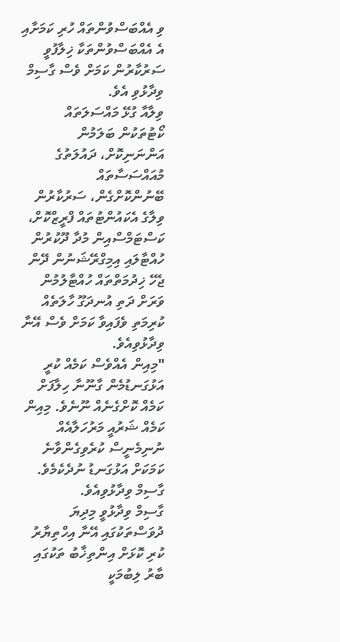ވި އެއްބަސްވުންތައް ހުރި ކަމަށާއި އެ އެއްބަސްވުންތަކާ ޚިލާފުވީ ސަރުކާރުން ކަމަށް ވެސް ގާސިމް ވިދާޅުވި އެވެ.
ވިލާއާ ގުޅޭ މައްސަލަތައް ކޯޓުތަކުން ބަލަމުން އަންނަނިކޮށް، ދައުލަތުގެ މުއައްސަސާތައް ބޭނުންކޮށްގެން، ސަރުކާރުން ވިލާގެ އެކައުންޓުތައް ފްރީޒްކޮށް، ކަސްޓަމްސްއިން މުދާ ދޫކުރުން ހުއްޓާލައި އިމިގްރޭޝަނުން ދޭން ޖެހޭ ޚިދުމަތްތައް ހުއްޓާލުމުން ވަރަށް ދަތި އުނދަގޫ ހާލަތެއް ކުރިމަތި ވެފައިވާ ކަމަށް ވެސް އޭނާ ވިދާޅުވިއެވެ.
"މިއިން އެއްވެސް ކަމެއް ކުރީ އަޅުގަނޑުމެން ގާނޫނާ ހިލާފަށް ކަމެއް ކޮށްގެނެއް ނޫނެވެ. މިއިން ކަމެއް ޝަރުއީ މަރުހަލާއެއް ނުނިމެނީސް ކުރެވިގެންވާނެ ކަމަކަށް އަޅުގަނޑު ނުދެކެމެވެ. ގާސިމް ވިދާޅުވިއެވެ.
ގާސިމް ވިދާޅުވީ މިދިޔަ ދުވަސްތަކުގައި އޭނާ އިހްތިޔާރު ކުރި ކޮޅަށް އިންތިޚާބު ތަކުގައި ބާރު ލިބުމަކީ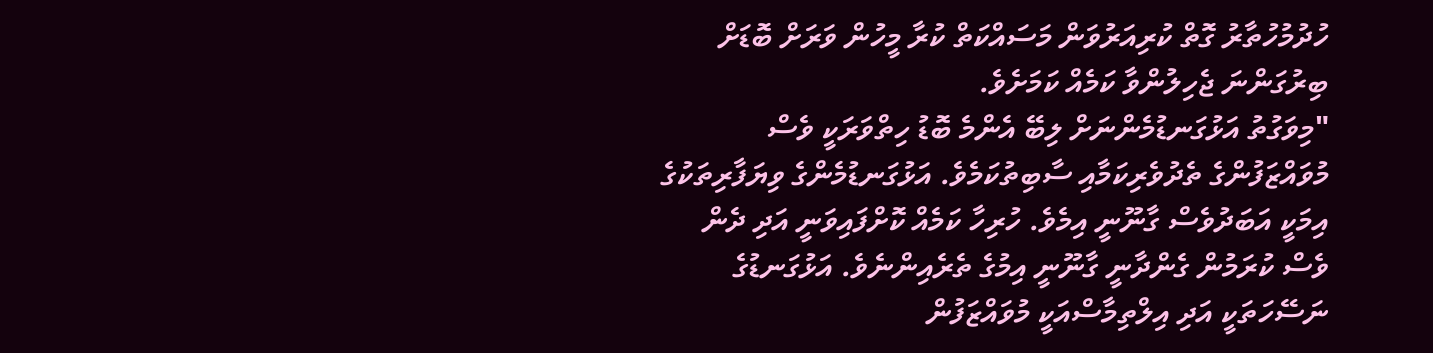ހުދުމުހުތާރު ގޮތް ކުރިއަރުވަން މަސައްކަތް ކުރާ މީހުން ވަރަށް ބޮޑަށް ބިރުގަންނަ ޖެހިލުންވާ ކަމެއް ކަމަށެވެ.
"މިވަގުތު އަޅުގަނޑުމެންނަށް ލިބޭ އެންމެ ބޮޑު ހިތްވަރަކީ ވެސް މުވައްޒަފުންގެ ތެދުވެރިކަމާއި ސާބިތުކަމެވެ. އަޅުގަނޑުމެންގެ ވިޔަފާރިތަކުގެ އިމަކީ އަބަދުވެސް ގާނޫނީ އިމެވެ. ހުރިހާ ކަމެއް ކޮށްފައިވަނީ އަދި ދެން ވެސް ކުރަމުން ގެންދާނީ ގާނޫނީ އިމުގެ ތެރެއިންނެވެ. އަޅުގަނޑުގެ ނަސޭހަތަކީ އަދި އިލްތިމާސްއަކީ މުވައްޒަފުން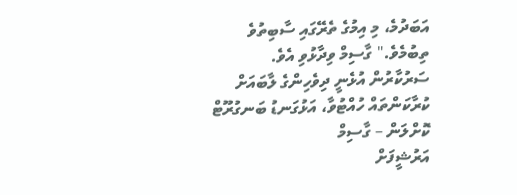އަބަދުމެ، މި އިމުގެ ތެރޭގައި ސާބިތުވެ ތިބުމެވެ." ގާސިމް ވިދާޅުވި އެވެ.
ސަރުކާރުން އުޅެނީ ދިވެހިންގެ ލާބައަށް ކުރާކަންތައް ހުއްޓުވާ، އަޅުގަނޑު ބަނގުރޫޓް ކޮށްލަން – ގާސިމް
އަރުޝީފަށް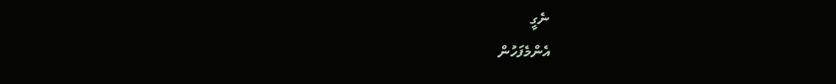ނެގީ
އެންމެފަހުން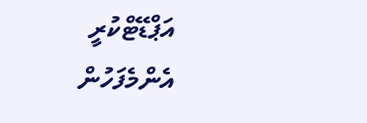އަޕްޑޭޓްކުރީ
އެންމެފަހުން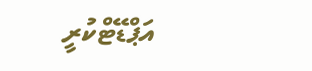އަޕްޑޭޓްކުރީ